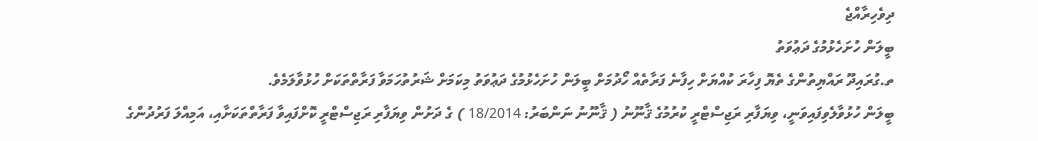ދިވެހިރާއްޖެ
ބީލަން ހުށަހެޅުމުގެ ދަޢުވަތު
ތ.ގުރައިދޫ ރައްޔިތުންގެ ތެޔޮ ފިހާރަ ކުއްޔަށް ހިފާނެ ފަރާތެއް ހޯދުމަށް ބީލަން ހުށަހެޅުމުގެ ދަޢުވަތު މިކަމަށް ޝަރުތުހަމަވާ ފަރާތްތަކަށް ހުޅުވާލަމެވެ.
ބީލަން ހުޅުވާލެވިފައިވަނީ، ވިޔަފާރި ރަޖިސްޓްރީ ކުރުމުގެ ޤާނޫނު ( ޤާނޫނު ނަންބަރު: 18/2014 ) ގެ ދަށުން ވިޔަފާރި ރަޖިސްޓްރީ ކޮށްފައިވާ ފަރާތްތަކަށާއި، އަމިއްލަ ފަރުދުންގެ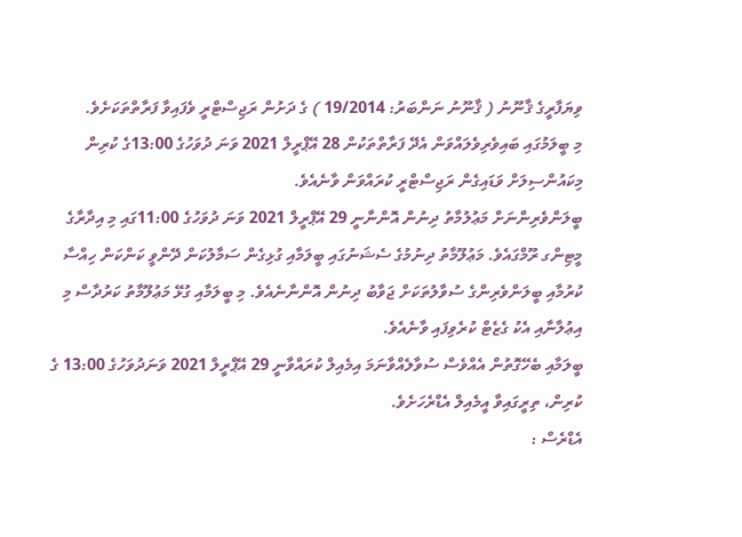ވިޔަފާރީގެ ޤާނޫނު ( ޤާނޫނު ނަންބަރު: 19/2014 ) ގެ ދަށުން ރަޖިސްޓްރީ ވެފައިވާ ފަރާތްތަކަށެވެ.
މި ބީލަމުގައި ބައިވެރިވެލައްވަން އެދޭ ފަރާތްތަކުން 28 އޭޕްރީލް 2021 ވަނަ ދުވަހުގެ 13:00ގެ ކުރިން މިކައުންސިލަށް ވަޑައިގެން ރަޖިސްޓްރީ ކުރައްވަން ވާނެއެވެ.
ބީލަންވެރިންނަށް މަޢުލުމާތު ދިނުން އޮންނާނީ 29 އޭޕްރީލް 2021 ވަނަ ދުވަހުގެ 11:00ގައި މި އިދާރާގެ މީޓިންގ ރޫމްގައެވެ. މަޢުލޫމާތު ދިނުމުގެ ސެޝަނުގައި ބީލަމާއި ގުޅިގެން ސަމާލުކަން ދޭންވީ ކަންކަން ހިއްސާ ކުރުމާއި ބީލަންވެރިންގެ ސުވާލުތަކަށް ޖަވާބު ދިނުން އޮންނާނެއެވެ. މި ބީލަމާއި ގުޅޭ މަޢުލޫމާތު ކަރުދާސް މި އިޢުލާނާއި އެކު ގެޒެޓް ކުރެވިފައި ވާނެއެވެ.
ބީލަމާއި ބެހޭގޮތުން އެއްވެސް ސުވާލެއްވާނަމަ އިމެއިލް ކުރައްވާނީ 29 އޭޕްރީލް 2021 ވަނަދުވަހުގެ 13:00 ގެ ކުރިން، ތިރީގައިވާ އީމެއިލް އެޑްރެހަށެވެ.
އެޑްރެސް :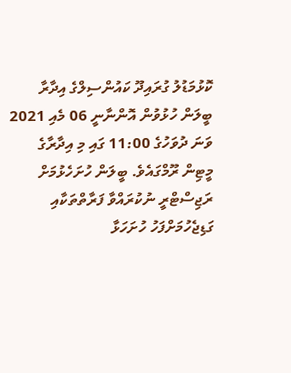ކޮޅުމަޑުލު ގުރައިދޫ ކައުންސިލްގެ އިދާރާ
ބީލަން ހުޅުވުން އޮންނާނީ 06 މެއި 2021 ވަނަ ދުވަހުގެ 11:00 ގައި މި އިދާރާގެ މީޓިން ރޫމްގައެވެ. ބީލަން ހުށަހެޅުމަށް ރަޖިސްޓްރީ ނުކުރައްވާ ފަރާތްތަކާއި ގަޑިޖެހުމަށްފަހު ހުށަހަޅާ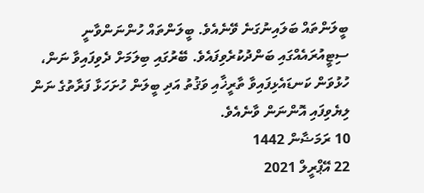ބީލަންތައް ބަލައިނުގަނެ ވޭނެއެވެ. ބީލަންތައް ހުންނަންވާނީ ސިޓީއުރައެއްގައި ބަންދުކުރެވިފައެވެ. ބޭރުގައި ބިލަމަށް ދެވިފައިވާ ނަން، ހުޅުވަން ކަނޑައެޅިފައިވާ ތާރީޚާއި ވަޤުތު އަދި ބީލަން ހުށަހަޅާ ފަރާތުގެ ނަން ލިޔެވިފައި އޮންނަން ވާނެއެވެ.
10 ރަމަޟާން 1442
22 އޭޕްރީލް 2021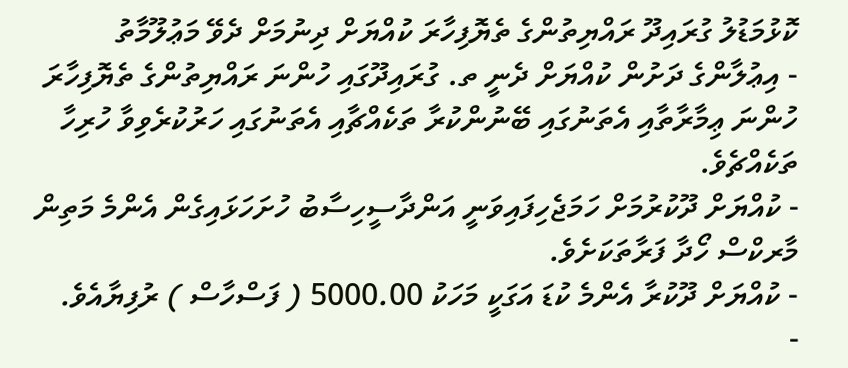ކޮޅުމަޑުލު ގުރައިދޫ ރައްޔިތުންގެ ތެޔޮފިހާރަ ކުއްޔަށް ދިނުމަށް ދެވޭ މަޢުލޫމާތު
- އިޢުލާންގެ ދަށުން ކުއްޔަށް ދެނީ ތ. ގުރައިދޫގައި ހުންނަ ރައްޔިތުންގެ ތެޔޮފިހާރަ ހުންނަ ޢިމާރާތާއި އެތަނުގައި ބޭނުންކުރާ ތަކެއްޗާއި އެތަނުގައި ހަރުކުރެވިވާ ހުރިހާ ތަކެއްޗެވެ.
- ކުއްޔަށް ދޫކުރުމަށް ހަމަޖެހިފައިވަނީ އަންދާސީހިސާބު ހުށަހަޅައިގެން އެންމެ މަތިން މާރކްސް ހޯދާ ފަރާތަކަށެވެ.
- ކުއްޔަށް ދޫކުރާ އެންމެ ކުޑަ އަގަކީ މަހަކު 5000.00 ( ފަސްހާސް ) ރުފިޔާއެވެ.
-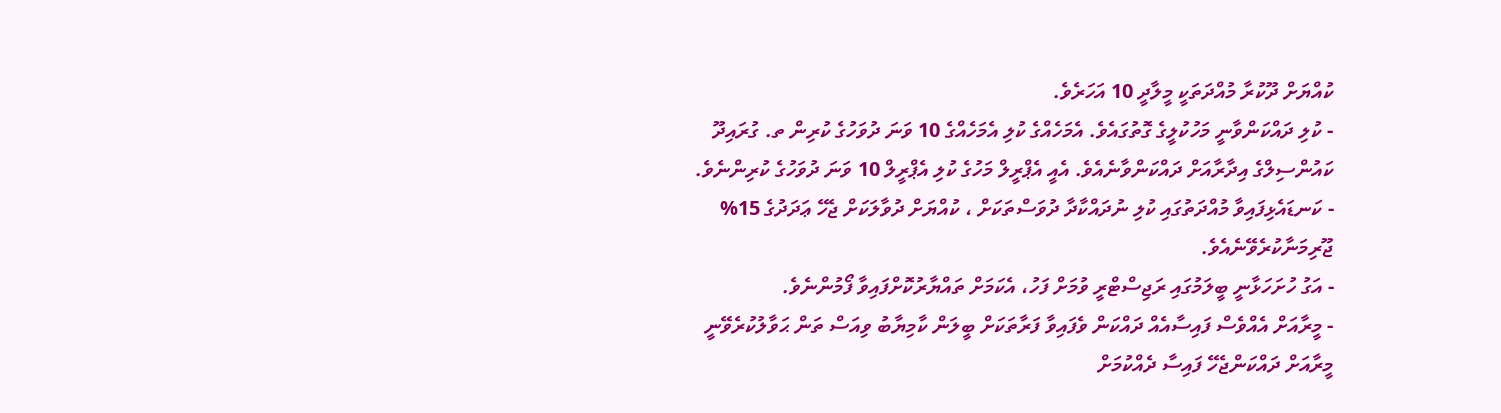ކުއްޔަށް ދޫކުރާ މުއްދަތަކީ މީލާދީ 10 އަހަރެވެ.
- ކުލި ދައްކަންވާނީ މަހުކުލީގެ ގޮތުގައެވެ. އެމަހެއްގެ ކުލި އެމަހެއްގެ 10 ވަނަ ދުވަހުގެ ކުރިން ތ. ގުރައިދޫ ކައުންސިލްގެ އިދާރާއަށް ދައްކަންވާނެއެވެ. އެއީ އެޕްރީލް މަހުގެ ކުލި އެޕްރީލް 10 ވަނަ ދުވަހުގެ ކުރިންނެވެ.
- ކަނޑައެޅިފައިވާ މުއްދަތުގައި ކުލި ނުދައްކާދާ ދުވަސްތަކަށް ، ކުއްޔަށް ދުވާލަކަށް ޖެހޭ ޢަދަދުގެ 15% ޖޫރިމަނާކުރެވޭނެއެވެ.
- އަގު ހުށަހަޅާނީ ބީލަމުގައި ރަޖިސްޓްރީ ވުމަށް ފަހު، އެކަމަށް ތައްޔާރުކޮށްފައިވާ ފޯމުންނެވެ.
- މީރާއަށް އެއްވެސް ފައިސާއެއް ދައްކަން ވެފައިވާ ފަރާތަކަށް ބީލަން ކާމިޔާބު ވިއަސް ތަން ޙަވާލުކުރެވޭނީ މީރާއަށް ދައްކަންޖެހޭ ފައިސާ ދެއްކުމަށް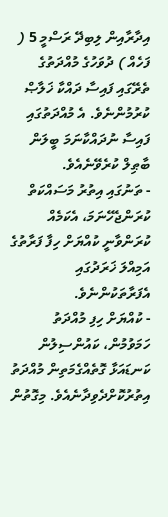އިދާރާއިން ލިބިދޭ ރަސްމީ 5 ( ފަހެއް ) ދުވަހުގެ މުއްދަތުގެ ތެރޭގައި ފައިސާ ދައްކާ ޚަލާޞް ކުރުމުންނެވެ. އެ މުއްދަތުގައި ފައިސާ ނުދައްކާނަމަ ބީލަން ބާޠިލް ކުރެވޭނެއެވެ.
- ތަނުގައި އިތުރު މަސައްކަތް ކުރަންޖެހޭނަމަ، އެކަމެއް ކުރަންވާނީ ކުއްޔަށް ހިފާ ފަރާތުގެ އަމިއްލަ ޚަރަދުގައި އެފަރާތަކުންނެވެ.
- ކުއްޔަށް ހިފި މުއްދަތު ހަމަވުމުން، ކައުންސިލުން ކަނޑައަޅާ ގޮތެއްގެމަތިން މުއްދަތު އިތުރުކޮށްދެވިދާނެއެވެ. މިގޮތުން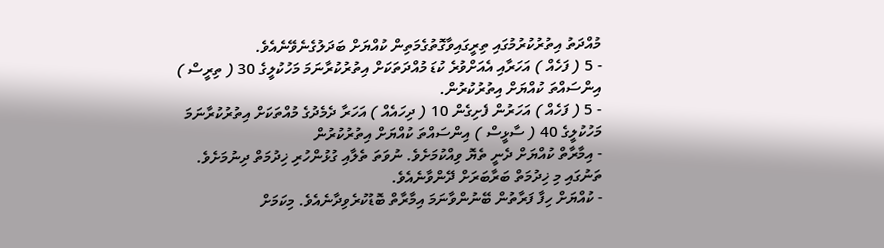މުއްދަތު އިތުރުކުރުމުގައި ތިރީގައިވާގޮތުގެމަތިން ކުއްޔަށް ބަދަލުގެނެވޭނެއެވެ.
- 5 ( ފަހެއް ) އަހަރާއި އެއަށްވުރެ ކުޑަ މުއްދަތަކަށް އިތުރުކުރާނަމަ މަހުކުލީގެ 30 ( ތިރީސް ) އިންސައްތަ ކުއްޔަށް އިތުރުކުރުން.
- 5 ( ފަހެއް ) އަހަރުން ފެށިގެން 10 ( ދިހައެއް ) އަހަރާ ދެމެދުގެ މުއްތަކަށް އިތުރުކުރާނަމަ މަހުކުލީގެ 40 ( ސާޅީސް ) އިންސައްތަ ކުއްޔަށް އިތުރުކުރުން
- އިމާރާތް ކުއްޔަށް ދެނީ ތެޔޮ ވިއްކުމަށެވެ. ނުވަތަ ތެލާއި ގުޅުންހުރި ޚިދުމަތް ދިނުމަށެވެ. ތަނުގައި މި ޚިދުމަތް ބަރާބަރަށް ދޭންވާނެއެވެ.
- ކުއްޔަށް ހިފާ ފަރާތުން ބޭނުންވާނަމަ އިމާރާތް ބޮޑުކުރެވިދާނެއެވެ. މިކަމަށް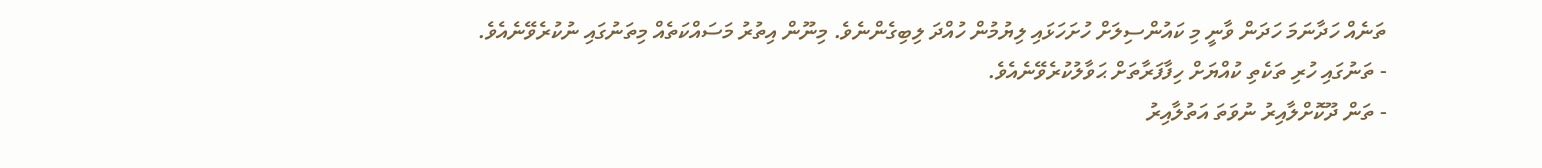ތަނެއް ހަދާނަމަ ހަދަން ވާނީ މި ކައުންސިލަށް ހުށަހަޅައި ލިޔުމުން ހުއްދަ ލިބިގެންނެވެ. މިނޫން އިތުރު މަސައްކަތެއް މިތަނުގައި ނުކުރެވޭނެއެވެ.
- ތަނުގައި ހުރި ތަކެތި ކުއްޔަށް ހިފާފަރާތަށް ޙަވާލުކުރެވޭނެއެވެ.
- ތަން ދޫކޮށްލާއިރު ނުވަތަ އަތުލާއިރު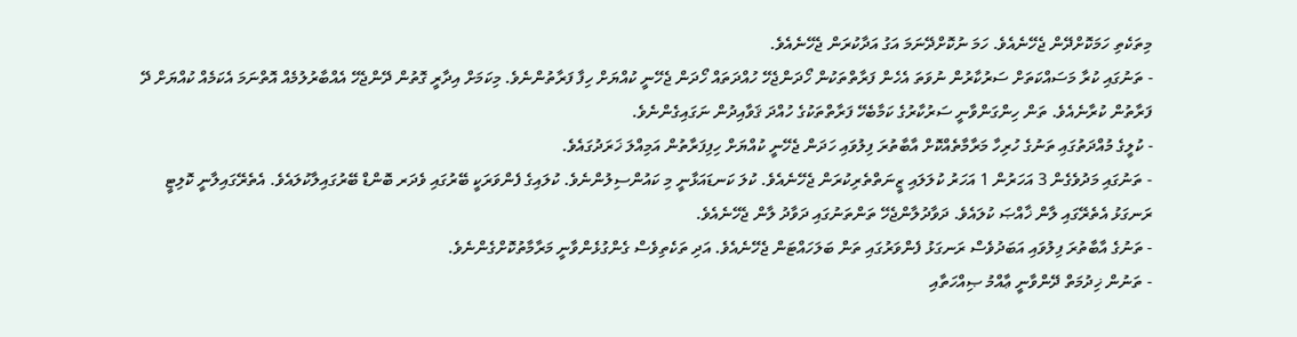މިތަކެތި ހަމަކޮށްދޭން ޖެހޭނެއެވެ. ހަމަ ނުކޮށްދޭނަމަ އަގު އަދާކުރަން ޖެހޭނެއެވެ.
- ތަނުގައި ކުރާ މަސައްކަތަށް ސަރުކާރުން ނުވަތަ އެހެން ފަރާތްތަކުން ހޯދަންޖެހޭ ހުއްދަތައް ހޯދަން ޖެހޭނީ ކުއްޔަށް ހިފާ ފަރާތުންނެވެ. މިކަމަށް އިދާރީ ގޮތުން ދޭންޖެހޭ އެއްބާރުލުމެއް އޮތްނަމަ އެކަމެއް ކުއްޔަށް ދޭ ފަރާތުން ކުރާނެއެވެ. ތަން ހިންގަންވާނީ ސަރުކާރުގެ ކަމާބެހޭ ފަރާތްތަކުގެ ހުއްދަ ޤަވާއިދުން ނަގައިގެންނެވެ.
- ކުލީގެ މުއްދަތުގައި ތަނުގެ ހުރިހާ މަރާމާތެއްކޮށް އާބާތުރަ ފިލުވައި ހަދަން ޖެހޭނީ ކުއްޔަށް ހިފިފަރާތުން އަމިއްލަ ޚަރަދުގައެވެ.
- ތަނުގައި މަދުވެގެން 3 އަހަރުން 1 އަހަރު ކުލަލައި ޒީނަތްތެރިކުރަން ޖެހޭނެއެވެ. ކުލަ ކަނޑައަޅާނީ މި ކައުންސިލުންނެވެ. ކުލައިގެ ފެންވަރަކީ ބޭރުގައި ވެދަރ ބޮންޑް ބޭރުގައިލާކުލައެވެ. އެތެރޭގައިލާނީ ކޮލިޓީ ރަނގަޅު އެތެރޭގައި ލާން ޚާއްޞަ ކުލައެވެ. ދަވާދުލާންޖެހޭ ތަންތަނުގައި ދަވާދު ލާން ޖެހޭނެއެވެ.
- ތަނުގެ އާބާތުރަ ފިލުވައި އަބަދުވެސް ރަނގަޅު ފެންވަރުގައި ތަން ބަލަހައްޓަން ޖެހޭނެއެވެ. އަދި ތަކެތިވެސް ގެންގުޅެންވާނީ މަރާމާތުކޮށްގެންނެވެ.
- ތަނުން ޚިދުމަތް ދޭންވާނީ ޢާއްމު ޞިއްހަތާއި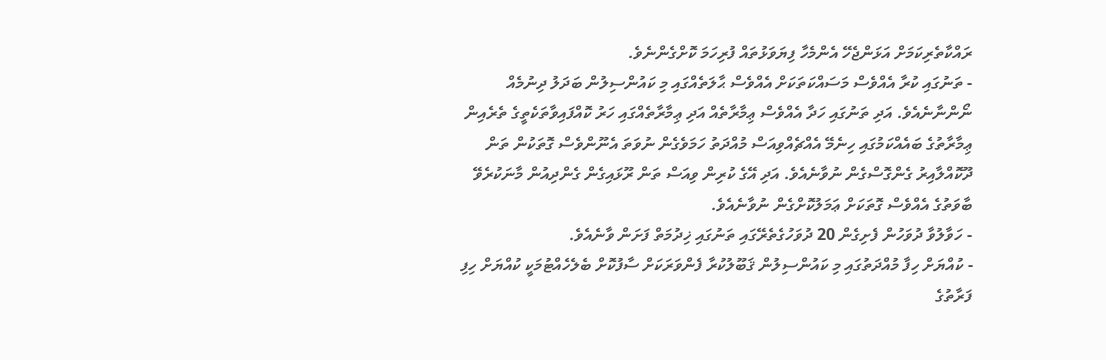ރައްކާތެރިކަމަށް އަޅަންޖެހޭ އެންމެހާ ފިޔަވަޅުތައް ފުރިހަމަ ކޮށްގެންނެވެ.
- ތަނުގައި ކުރާ އެއްވެސް މަސައްކަތަކަށް އެއްވެސް ޙާލަތެއްގައި މި ކައުންސިލުން ބަދަލު ދިނުމެއް ނޯންނާނެއެވެ. އަދި ތަނުގައި ހަދާ އެއްވެސް ޢިމާރާތެއް އަދި ޢިމާރާތެއްގައި ހަރު ކޮއްފައިވާތަކެތީގެ ތެރެއިން ޢިމާރާތުގެ ބައެއްކަމުގައި ހިނެމޭ އެއްޗެއްވިއަސް މުއްދަތު ހަމަވެގެން ނުވަތަ އެނޫންވެސް ގޮތަކުން ތަން ދޫކޮއްލާއިރު ގެންގޮސްގެން ނުވާނެއެވެ. އަދި އޭގެ ކުރިން ވިއަސް ތަން ރޫޅައިގެން ގެންދިއުން މާނަކުރެވޭ ބާވަތުގެ އެއްވެސް ގޮތަކަށް ޢަމަލުކޮށްގެން ނުވާނެއެވެ.
- ހަވާލުވާ ދުވަހުން ފެށިގެން 20 ދުވަހުގެތެރޭގައި ތަނުގައި ޚިދުމަތް ފަށަން ވާނެއެވެ.
- ކުއްޔަށް ހިފާ މުއްދަތުގައި މި ކައުންސިލުން ޤަބޫލުކުރާ ފެންވަރަކަށް ސާފުކޮށް ބެލެހެއްޓުމަކީ ކުއްޔަށް ހިފި ފަރާތުގެ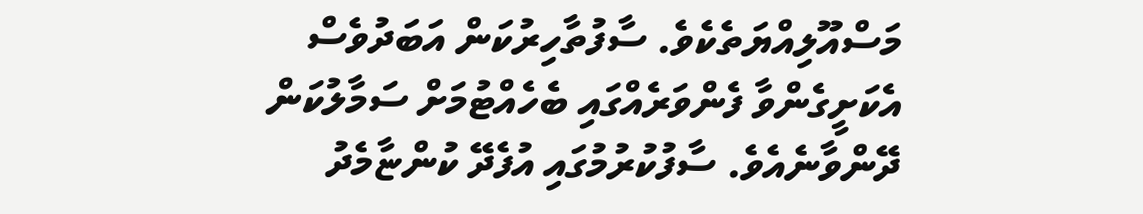މަސްއޫލިއްޔަތެކެވެ. ސާފުތާހިރުކަން އަބަދުވެސް އެކަށީގެންވާ ފެންވަރެއްގައި ބެހެއްޓުމަށް ސަމާލުކަން ދޭންވާނެއެވެ. ސާފުކުރުމުގައި އުފެދޭ ކުންޏާމެދު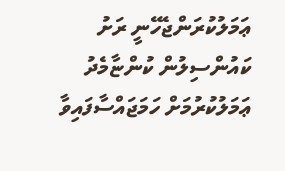ޢަމަލުކުރަންޖެހޭނީ ރަށު ކައުންސިލުން ކުންޏާމެދު ޢަމަލުކުރުމަށް ހަމަޖައްސާފައިވާ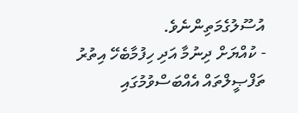އުސޫލުގެމަތިންނެވެ.
- ކުއްޔަށް ދިނުމާ އަދި ހިފުމާބެހޭ އިތުރު ތަފްޞީލްތައް އެއްބަސްވުމުގައި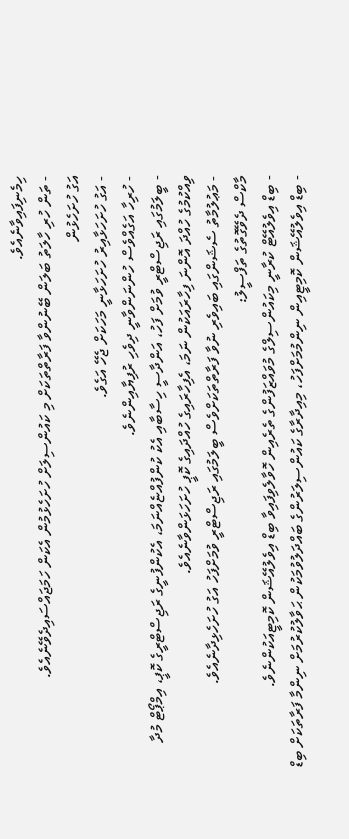ހިމެނިފައިވާނެއެވެ.
- ތަން ހުރި ހާލަތު ބަލަން ބޭނުންވާ ފަރާތްތަކަށް މި ކައުންސިލަށް ހުށަހެޅުމުން އެކަން ހަމަޖައްސައިދެވޭނެއެވެ.
އަގު ހުށަހެޅުން
- އަގު ހުށަހަޅާއިރު ހުށަހަޅާނީ މަހަކަށް ޖެހޭ އަގެވެ.
- ހުރިހާ އަގެއްވެސް ހުންނަންވާނީ ދިވެހި ރުފިޔާއިންނެވެ.
- ބީލަމުގައި ރަޖިސްޓްރީ ވުމަށް ފަހު، އަންދާސީ ހިސާބާއި އެކު ކުންފުއްޏެއްނަމަ، އެކުންފުނީގެ ރަޖިސްޓްރީގެ ކޮޕީ، އިމްޕޯޓް މުދާ ވިއްކުމުގެ ހުއްދަ އޮންނަ ފިހާރައަކުން ނަމަ، އެފިހާރައިގެ ހުއްދައިގެ ކޮޕީ ހުށަހަޅަންވާނެއެވެ.
- މަޢުލުމާތު ސެޝަންގައި ބައިވެރި ނުވާ ފަރާތްތަކަށްވެސް ބީލަމުގައި ރަޖިސްޓްރީ ވުމަށްފަހު އަގު ހުށަހެޅިދާނެއެވެ.
މާކްސް ދެވޭގޮތުގެ ތަފްސީލު:
- ބިޑް އިވެލުއޭޓް ކުރާނީ މިކައުންސިލްގެ މުވައްޒަފުންގެ ތެރެއިން ހޮވާލެވިފައިވާ ބިޑް އިވެލުއޭޝަން ކޮމިޓީއަކުންނެވެ.
- ބިޑް އިވެލުއޭޝަން ކޮމިޓީއިން ނިންމުމަށްފަހު، މިއިދާރާގެ ކައުންސިލަރުންގެ ބައްދަލުވުމަކުން ޙަވާލުކުރުމަށް ނިންމާ ފަރާތަކަށް ބިޑް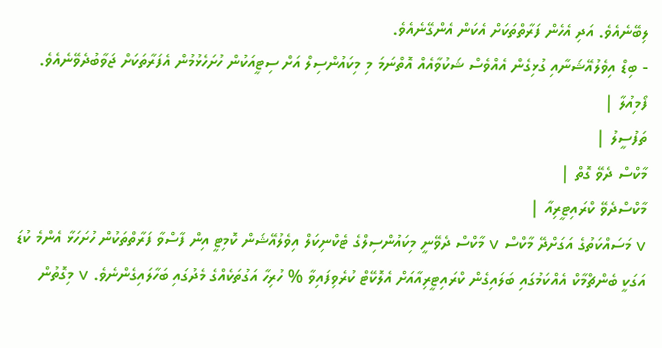ލިބޭނެއެވެ. އަދި އެހެން ފަރާތްތަކަށް އެކަން އެންގޭނެއެވެ.
- ބިޑް އިވެލުއޭޝަނާއި ގުޅިގެން އެއްވެސް ޝަކުވާއެއް އޮތްނަމަ މި މިކައުންސިލް އަށް ސިޓީއަކުން ހުށަހެޅުމުން އެފަރާތަކަށް ޖަވާބުދެވޭނެއެވެ.
ފޯމިއުލާ |
ތަފުސީލު |
މާކްސް ދެވޭ ގޮތް |
މާކްސްދެވޭ ކްރައިޓީރިއާ |
v މަސައްކަތުގެ އަގަށްދޭ މާކްސް v މާކްސް ދެވޭނީ މިކައުންސިލްގެ ޓެކްނިކަލް އިވެލުއޭޝަން ކޮމިޓީ އިން ފާސްވާ ފަރާތްތަކުން ހުށަހަޅާ އެންމެ ކުޑަ އަގަކީ ބެންޗްމާކް އެއްކަމުގައި ބަލައިގެން ކްރައިޓީރިއާއަށް އެލޮކޭޓް ކުރެވިފައިވާ % ހުރިހާ އަގުތަކެއްގެ މެދުގައި ބަހާލައިގެންނެވެ. v މިގޮތުން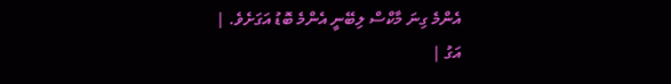އެންމެ ގިނަ މާކްސް ލިބޭނީ އެންމެ ބޮޑު އަގަށެވެ. |
އަގު |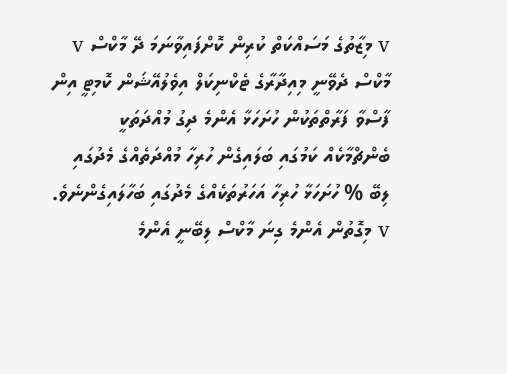v މިޒާތުގެ މަސައްކަތް ކުރިން ކޮށްފައިވާނަމަ ދޭ މާކްސް v މާކްސް ދެވޭނީ މިއިދާރާގެ ޓެކްނިކަލް އިވެލުއޭޝަން ކޮމިޓީ އިން ފާސްވާ ފަރާތްތަކުން ހުށަހަޅާ އެންމެ ދިގު މުއްދަތަކީ ބެންޗްމާކެއް ކަމުގައި ބަލައިގެން ހުރިހާ މުއްދަތެއްގެ މެދުގައި ލިބޭ % ހުށަހަޅާ ހުރިހާ އަހަރުތަކެއްގެ މެދުގައި ބަހާލައިގެންނެވެ. v މިގޮތުން އެންމެ ގިނަ މާކްސް ލިބޭނީ އެންމެ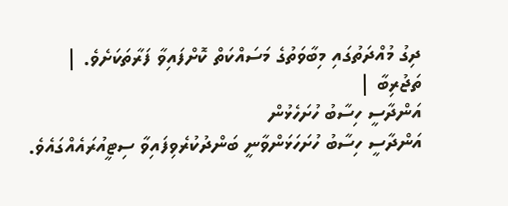ދިގު މުއްދަތުގައި މިބާވަތުގެ މަސައްކަތް ކޮށްފައިވާ ފަރާތަކަށެވެ. |
ތަޖުރިބާ |
އަންދާސީ ހިސާބު ހުށަހެޅުން
އަންދާސީ ހިސާބު ހުށަހަޅަންވާނީ ބަންދުކުރެވިފައިވާ ސިޓީއުރައެއްގައެވެ.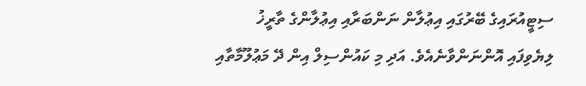ސިޓީއުރައިގެ ބޭރުގައި އިޢުލާން ނަންބަރާއި އިޢުލާންގެ ތާރީޚު ލިޔެވިފައި އޮންނަންވާނެއެވެ. އަދި މި ކައުންސިލް އިން ދޭ މަޢުލޫމާތާއި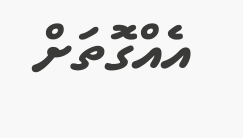އެއްގޮތަށް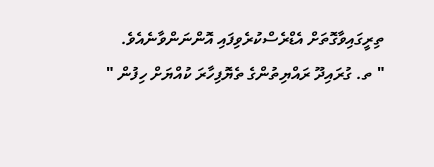ތިރީގައިވާގޮތަށް އެޑްރެސްކުރެވިފައި އޮންނަންވާނެއެވެ.
" ތ. ގުރައިދޫ ރައްޔިތުންގެ ތެޔޮފިހާރަ ކުއްޔަށް ހިފުން "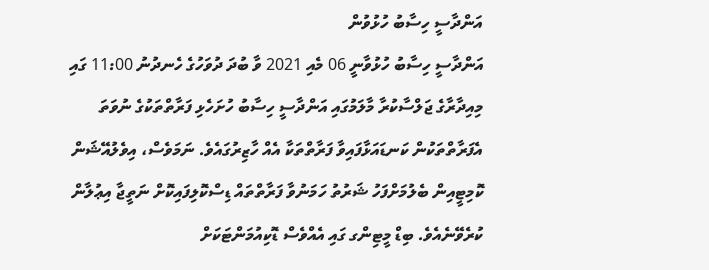އަންދާސީ ހިސާބު ހުޅުވުން
އަންދާސީ ހިސާބު ހުޅުވާނީ 06 މެއި 2021 ވާ ބުދަ ދުވަހުގެ ހެނދުނު 11:00 ގައި މިއިދާރާގެ ޖަލްސާކުރާ މާލަމުގައި އަންދާސީ ހިސާބު ހުށަހެޅި ފަރާތްތަކުގެ ނުވަތަ އެފަރާތްތަކުން ކަނޑައަޅާފައިވާ ފަރާތްތަކާ އެއް ހާޒިރުގައެވެ. ނަމަވެސް، އިވެލުއޭޝަން ކޮމިޓީއިން ބެލުމަށްފަހު ޝަރުތު ހަމަނުވާ ފަރާތްތައް ޑިސްކޮލިފައިކޮށް ނަތީޖާ އިޢުލާން ކުރެވޭނެއެވެ. ބިޑް މީޓިންގ ގައި އެއްވެސް ޑޮކިއުމަންޓަކަށް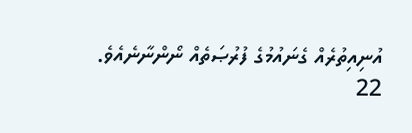އުނިއިތުރެއް ގެނައުމުގެ ފުރުޞަތެއް ނޯންނާނެއެވެ.
22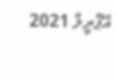އޭޕްރީލް 2021